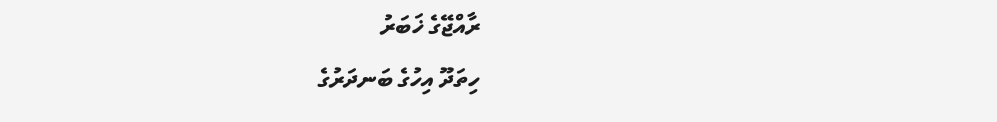ރާއްޖޭގެ ޚަބަރު
ހިތަދޫ އިހުގެ ބަނދަރުގެ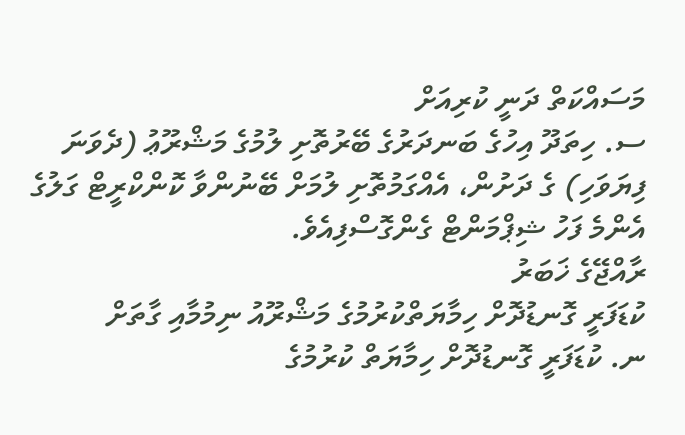މަސައްކަތް ދަނީ ކުރިއަށް
ސ. ހިތަދޫ އިހުގެ ބަނދަރުގެ ބޭރުތޮށި ލުމުގެ މަޝްރޫޢު (ދެވަނަ ފިޔަވަހި) ގެ ދަށުން، އެއްގަމުތޮށި ލުމަށް ބޭނުންވާ ކޮންކްރީޓް ގަލުގެ އެންމެ ފަހު ޝިޕްމަންޓް ގެންގޮސްފިއެވެ.
ރާއްޖޭގެ ޚަބަރު
ކުޑަފަރީ ގޮނޑުދޮށް ހިމާޔަތްކުރުމުގެ މަޝްރޫއު ނިމުމާއި ގާތަށް
ނ. ކުޑަފަރީ ގޮނޑުދޮށް ހިމާޔަތް ކުރުމުގެ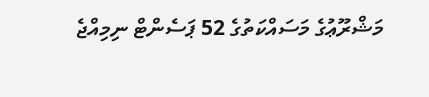މަޝްރޫޢުގެ މަސައްކަތުގެ 52 ޕަސެންޓް ނިމިއްޖެ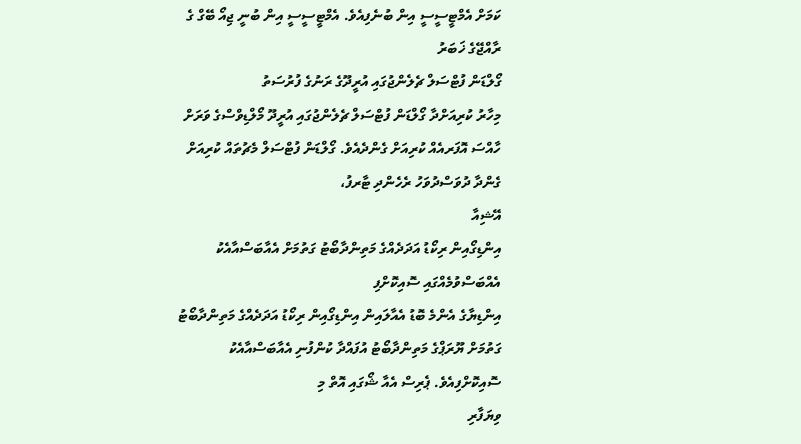ކަމަށް އެމްޓީސީސީ އިން ބުނެފިއެވެ. އެމްޓީސީސީ އިން ބުނީ ޖިއޯ ބޭގް ގެ
ރާއްޖޭގެ ޚަބަރު
ގޯލްޑަން ފުޓްސަލް ޗެލެންޖުގައި އުރީދޫގެ ރަނުގެ ފުރުސަތު
މިހާރު ކުރިއަށްދާ ގޯލްޑަން ފުޓްސަލް ޗެލެންޖުގައި އުރީދޫ މޯލްޑިވްސްގެ ވަރަށް ހާއްސަ އޮފަރއެއް ކުރިއަށް ގެންދެއެވެ. ގޯލްޑަން ފުޓްސަލް މެޗުތައް ކުރިއަށް ގެންދާ ދުވަސްދުވަހު ރެހެންދި ޓާރފު،
އޭޝިއާ
އިންޑިގޯއިން ރިކޯޑު އަދަދެއްގެ މަތިންދާބޯޓު ގަތުމަށް އެއާބަސްއާއެކު އެއްބަސްވުމެއްގައި ސޮއިކޮށްފި
އިންޑިޔާގެ އެންމެ ބޮޑު އެއާލައިން އިންޑިގޯއިން ރިކޯޑު އަދަދެއްގެ މަތިންދާބޯޓު ގަތުމަށް ޔޫރަޕްގެ މަތިންދާބޯޓު އުފައްދާ ކުންފުނި އެއާބަސްއާއެކު ސޮއިކޮށްފިއެވެ. ޕެރިސް އެއާ ޝޯގައި އޮތް މި
ވިޔަފާރި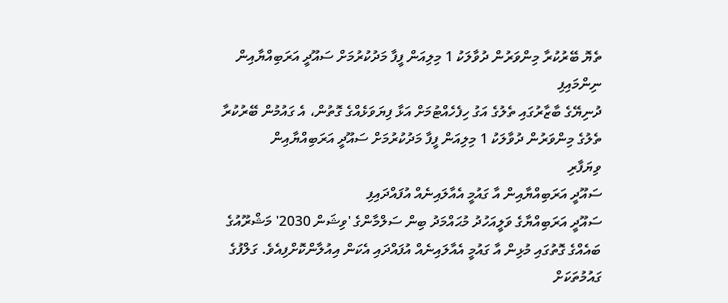ތެޔޮ ބޭރުކުރާ މިންވަރުން ދުވާލަކު 1 މިލިއަން ފީފާ މަދުކުރުމަށް ސައޫދީ އަރަބިއްޔާއިން ނިންމައިފި
ދުނިޔޭގެ ބާޒާރުގައި ތެލުގެ އަގު ހިފެހެއްޓުމަށް އަޅާ ފިޔަވަޅެއްގެ ގޮތުން، އެ ގައުމުން ބޭރުކުރާ ތެލުގެ މިންވަރުން ދުވާލަކު 1 މިލިއަން ފީފާ މަދުކުރުމަށް ސައޫދީ އަރަބިއްޔާއިން
ވިޔަފާރި
ސައޫދީ އަރަބިއްޔާއިން އާ ގައުމީ އެއާލައިނެއް އުފައްދައިފި
ސައޫދީ އަރަބިއްޔާގެ ވަލީއަހުދު މުޙައްމަދު ބިން ސަލްމާންގެ 'ވިޝަން 2030' މަޝްރޫއުގެ ބައެއްގެ ގޮތުގައި މުޅިން އާ ގައުމީ އެއާލައިނެއް އުފައްދައި އެކަން އިއުލާންކޮށްފިއެވެ. ގަލްފުގެ ގައުމުތަކަށް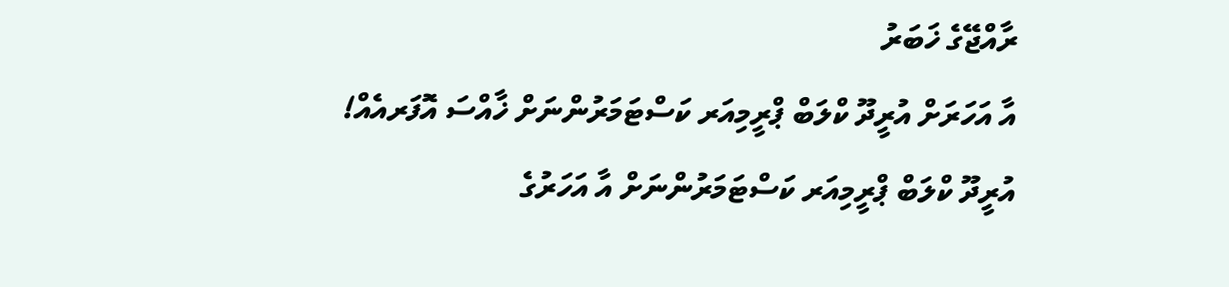ރާއްޖޭގެ ޚަބަރު
އާ އަހަރަށް އުރީދޫ ކްލަބް ޕްރީމިއަރ ކަސްޓަމަރުންނަށް ޚާއްސަ އޮފަރއެއް!
އުރީދޫ ކްލަބް ޕްރީމިއަރ ކަސްޓަމަރުންނަށް އާ އަހަރުގެ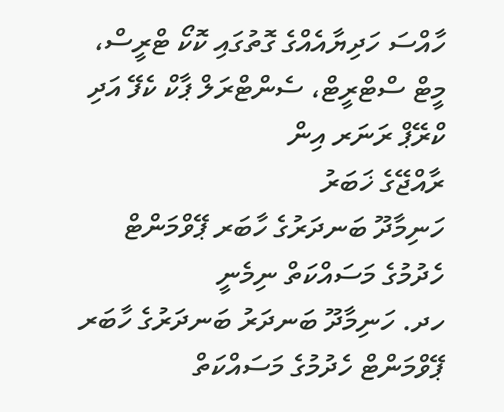ހާއްސަ ހަދިޔާއެއްގެ ގޮތުގައި ކޮކޯ ޓްރީސް، މީޓް ސްޓްރީޓް، ސެންޓްރަލް ޕާކް ކެފޭ އަދި ކްރޭޕް ރަނަރ އިން
ރާއްޖޭގެ ޚަބަރު
ހަނިމާދޫ ބަނދަރުގެ ހާބަރ ޕޭވްމަންޓް ހެދުމުގެ މަސައްކަތް ނިމެނީ
ހދ. ހަނިމާދޫ ބަނދަރު ބަނދަރުގެ ހާބަރ ޕޭވްމަންޓް ހެދުމުގެ މަސައްކަތް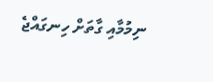ނިމުމާއި ގާތަށް ހިނގައްޖެ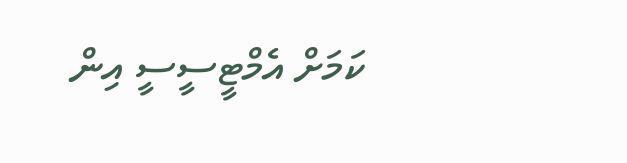ކަމަށް އެމްޓީސީސީ އިން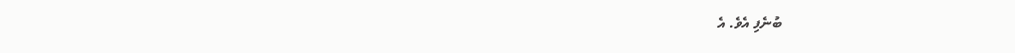ބުނެފި އެވެ. އެ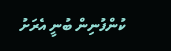ކުންފުނިން ބުނީ އެރަށު